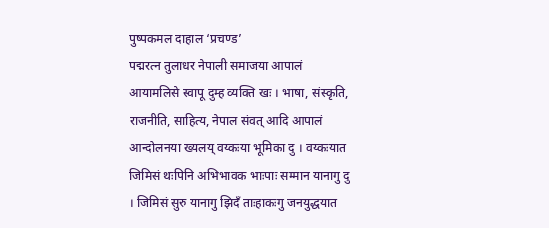पुष्पकमल दाहाल ‘प्रचण्ड’
पद्मरत्न तुलाधर नेपाली समाजया आपालं आयामलिसे स्वापू दुम्ह व्यक्ति खः । भाषा, संस्कृति, राजनीति, साहित्य, नेपाल संवत् आदि आपालं आन्दोलनया ख्यलय् वय्कःया भूमिका दु । वय्कःयात जिमिसं थःपिनि अभिभावक भाःपाः सम्मान यानागु दु । जिमिसं सुरु यानागु झिदँ ताःहाकःगु जनयुद्धयात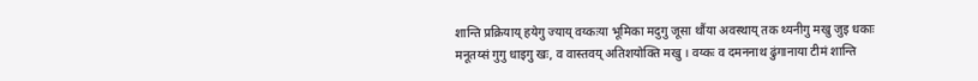शान्ति प्रक्रियाय् हयेगु ज्याय् वय्कःया भूमिका मदुगु जूसा थौंया अवस्थाय् तक थ्यनीगु मखु जुइ धकाः मनूतय्सं गुगु धाइगु खः, व वास्तवय् अतिशयोक्ति मखु । वय्कः व दमननाथ ढुंगानाया टीमं शान्ति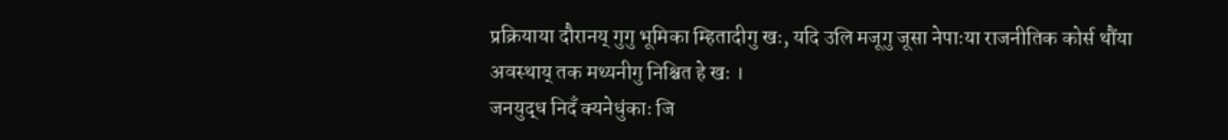प्रक्रियाया दौरानय् गुगु भूमिका म्हितादीगु खः, यदि उलि मजूगु जूसा नेपाःया राजनीतिक कोर्स थौंया अवस्थाय् तक मथ्यनीगु निश्चित हे खः ।
जनयुद्ध निदँ क्यनेधुंकाः जि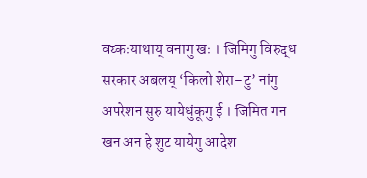वय्कःयाथाय् वनागु खः । जिमिगु विरुद्ध सरकार अबलय् ‘किलो शेरा–टु’ नांगु अपरेशन सुरु यायेधुंकूगु ई । जिमित गन खन अन हे शुट यायेगु आदेश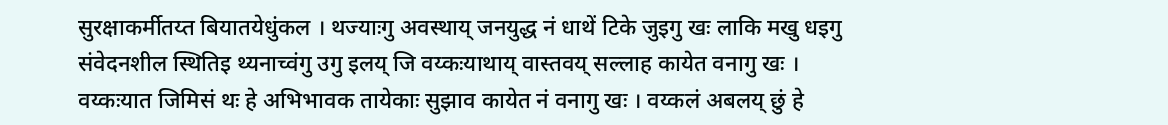सुरक्षाकर्मीतय्त बियातयेधुंकल । थज्याःगु अवस्थाय् जनयुद्ध नं धाथें टिके जुइगु खः लाकि मखु धइगु संवेदनशील स्थितिइ थ्यनाच्वंगु उगु इलय् जि वय्कःयाथाय् वास्तवय् सल्लाह कायेत वनागु खः । वय्कःयात जिमिसं थः हे अभिभावक तायेकाः सुझाव कायेत नं वनागु खः । वय्कलं अबलय् छुं हे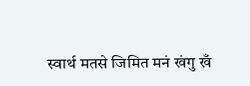स्वार्थ मतसे जिमित मनं खंगु खँ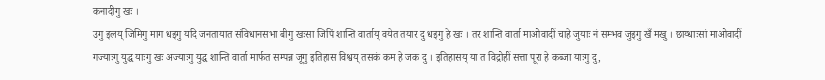कनादीगु खः ।
उगु इलय् जिमिगु माग धइगु यदि जनतायात संविधानसभा बीगु खःसा जिपिं शान्ति वार्ताय् वयेत तयार दु धइगु हे खः । तर शान्ति वार्ता माओवादीं चाहे जुयाः नं सम्भव जुइगु खँ मखु । छाय्धाःसां माओवादीं गज्याःगु युद्ध याःगु खः अज्याःगु युद्ध शान्ति वार्ता मार्फत सम्पन्न जूगु इतिहास विश्वय् तसकं कम हे जक दु । इतिहासय् या त विद्रोहीं सत्ता पूरा हे कब्जा याःगु दु,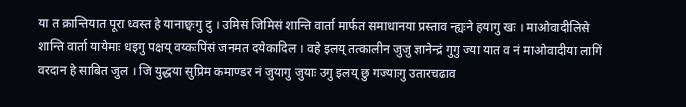या त क्रान्तियात पूरा ध्वस्त हे यानाछ्वःगु दु । उमिसं जिमिसं शान्ति वार्ता मार्फत समाधानया प्रस्ताव न्ह्यःने हयागु खः । माओवादीलिसे शान्ति वार्ता यायेमाः धइगु पक्षय् वय्कःपिंसं जनमत दयेकादिल । वहे इलय् तत्कालीन जुजु ज्ञानेन्द्रं गुगु ज्या यात व नं माओवादीया लागिं वरदान हे साबित जुल । जि युद्धया सुप्रिम कमाण्डर नं जुयागु जुयाः उगु इलय् छु गज्याःगु उतारचढाव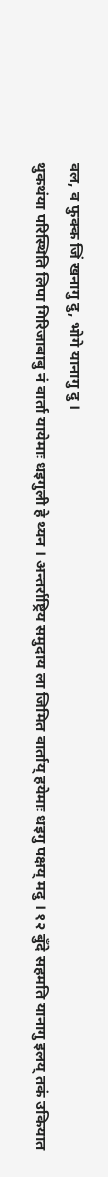वल, व फुक्क जिं खनागु दु, भोगे यानागु दु ।
थुकथंया परिस्थिति लिपा गिरिजाबाबु नं वार्ता यायेमाः धइगुली हे थ्यन । अन्तर्राष्ट्रिय समुदाय ला जिमित वार्ताय् हयेमाः धइगु पक्षय् मदु । १२ बुँदे सहमति यानागु इलय् तकं उकियात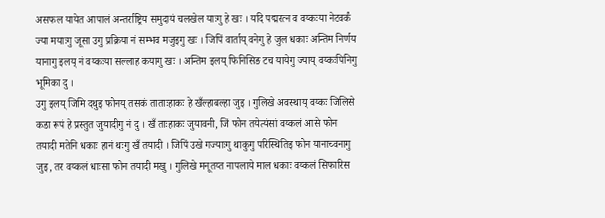असफल यायेत आपालं अन्तर्राष्ट्रिय समुदायं चलखेल याःगु हे खः । यदि पद्मरत्न व वय्कःया नेटवर्कं ज्या मयाःगु जूसा उगु प्रक्रिया नं सम्भव मजुइगु खः । जिपिं वार्ताय् वनेगु हे जुल धकाः अन्तिम निर्णय यानागु इलय् नं वय्कःया सल्लाह कयागु खः । अन्तिम इलय् फिनिसिङ टच यायेगु ज्याय् वय्कःपिनिगु भूमिका दु ।
उगु इलय् जिमि दथुइ फोनय् तसकं ताताःहाकः हे खँल्हाबल्हा जुइ । गुलिखे अवस्थाय् वय्कः जिलिसे कडा रूपं हे प्रस्तुत जुयादीगु नं दु । खँ ताःहाकः जुयावनी, जिं फोन तयेत्यंसां वय्कलं आसे फोन तयादी मतेनि धकाः हानं थःगु खँ तयादी । जिपिं उखे गज्याःगु थाकुगु परिस्थितिइ फोन यानाच्वनागु जुइ, तर वय्कलं धाःसा फोन तयादी मखु । गुलिखे मनूतय्त नापलाये माल धकाः वय्कलं सिफारिस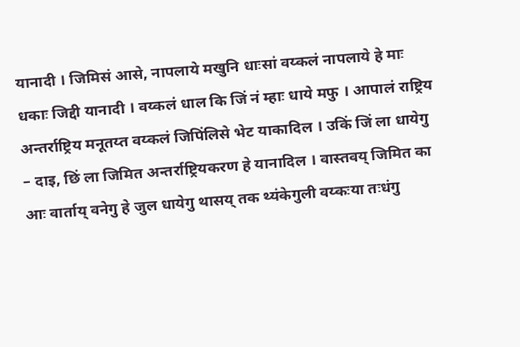यानादी । जिमिसं आसे, नापलाये मखुनि धाःसां वय्कलं नापलाये हे माः धकाः जिद्दी यानादी । वय्कलं धाल कि जिं नं म्हाः धाये मफु । आपालं राष्ट्रिय अन्तर्राष्ट्रिय मनूतय्त वय्कलं जिपिंलिसे भेट याकादिल । उकिं जिं ला धायेगु – दाइ, छिं ला जिमित अन्तर्राष्ट्रियकरण हे यानादिल । वास्तवय् जिमित का आः वार्ताय् वनेगु हे जुल धायेगु थासय् तक थ्यंकेगुली वय्कःया तःधंगु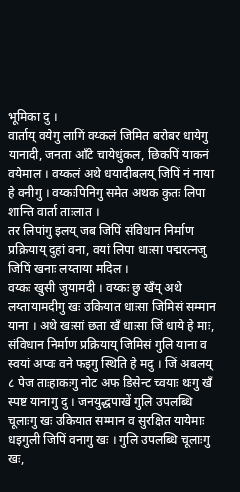भूमिका दु ।
वार्ताय् वयेगु लागिं वय्कलं जिमित बरोबर धायेगु यानादी, जनता आँटे चायेधुंकल, छिकपिं याकनं वयेमाल । वय्कलं अथे धयादीबलय् जिपिं नं नाया हे वनीगु । वय्कःपिनिगु समेत अथक कुतः लिपा शान्ति वार्ता ताःलात ।
तर लिपांगु इलय् जब जिपिं संविधान निर्माण प्रक्रियाय् दुहां वना, वयां लिपा धाःसा पद्मरत्नजु जिपिं खनाः लय्ताया मदिल ।
वय्कः खुसी जुयामदी । वय्कः छु खँय् अथे लय्तायामदीगु खः उकियात धाःसा जिमिसं सम्मान याना । अथे खःसां छता खँ धाःसा जिं धाये हे माः, संविधान निर्माण प्रक्रियाय् जिमिसं गुलि याना व स्वयां अप्वः वने फइगु स्थिति हे मदु । जिं अबलय् ८ पेज ताःहाकःगु नोट अफ डिसेन्ट च्वयाः थःगु खँ स्पष्ट यानागु दु । जनयुद्धपाखें गुलि उपलब्धि चूलाःगु खः उकियात सम्मान व सुरक्षित यायेमाः धइगुली जिपिं वनागु खः । गुलि उपलब्धि चूलाःगु खः,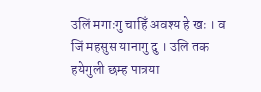उलिं मगाःगु चाहिँ अवश्य हे खः । व जिं महसुस यानागु दु । उलि तक हयेगुली छम्ह पात्रया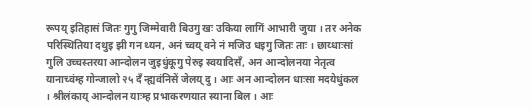रूपय् इतिहासं जितः गुगु जिम्मेवारी बिउगु खः उकिया लागिं आभारी जुया । तर अनेक परिस्थितिया दथुइ झी गन थ्यन, अनं च्वय् वने नं मजिउ धइगु जितः ताः । छाय्धाःसां गुलि उच्चस्तरया आन्दोलन जुइधुंकूगु पेरुइ स्वयादिसँ, अन आन्दोलनया नेतृत्व यानाच्वंम्ह गोन्जालो २५ दँ न्ह्यवंनिसें जेलय् दु । आः अन आन्दोलन धाःसा मदयेधुंकल । श्रीलंकाय् आन्दोलन याःम्ह प्रभाकरणयात स्याना बिल । आः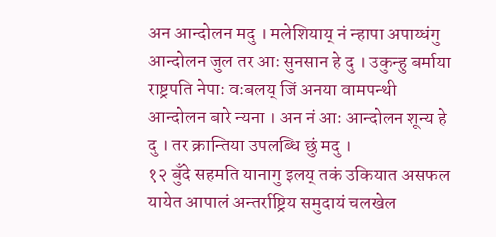अन आन्दोलन मदु । मलेशियाय् नं न्हापा अपाय्धंगु आन्दोलन जुल तर आः सुनसान हे दु । उकुन्हु बर्माया राष्ट्रपति नेपाः वःबलय् जिं अनया वामपन्थी आन्दोलन बारे न्यना । अन नं आः आन्दोलन शून्य हे दु । तर क्रान्तिया उपलब्धि छुं मदु ।
१२ बुँदे सहमति यानागु इलय् तकं उकियात असफल यायेत आपालं अन्तर्राष्ट्रिय समुदायं चलखेल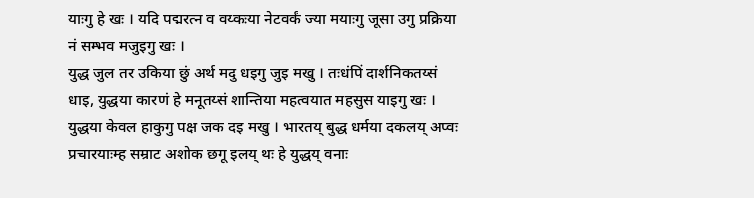याःगु हे खः । यदि पद्मरत्न व वय्कःया नेटवर्कं ज्या मयाःगु जूसा उगु प्रक्रिया नं सम्भव मजुइगु खः ।
युद्ध जुल तर उकिया छुं अर्थ मदु धइगु जुइ मखु । तःधंपिं दार्शनिकतय्सं धाइ, युद्धया कारणं हे मनूतय्सं शान्तिया महत्वयात महसुस याइगु खः । युद्धया केवल हाकुगु पक्ष जक दइ मखु । भारतय् बुद्ध धर्मया दकलय् अप्वः प्रचारयाःम्ह सम्राट अशोक छगू इलय् थः हे युद्धय् वनाः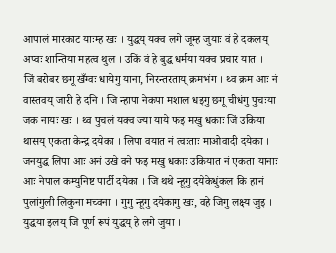आपालं मारकाट याःम्ह खः । युद्धय् यक्व लगे जूम्ह जुयाः वं हे दकलय् अप्वः शान्तिया महत्व थुल । उकिं वं हे बुद्ध धर्मया यक्व प्रचार यात ।
जिं बरोबर छगू खँग्वः धायेगु याना, निरन्तरताय् क्रमभंग । थ्व क्रम आः नं वास्तवय् जारी हे दनि । जि न्हापा नेकपा मशाल धइगु छगू चीधंगु पुचःया जक नायः खः । थ्व पुचलं यक्व ज्या याये फइ मखु धकाः जिं उकिया थासय् एकता केन्द्र दयेका । लिपा वयात नं त्वःताः माओवादी दयेका । जनयुद्ध लिपा आः अनं उखे वने फइ मखु धकाः उकियात नं एकता यानाः आः नेपाल कम्युनिष्ट पार्टी दयेका । जि थथे न्हूगु दयेकेधुंकल कि हानं पुलांगुली लिकुना मच्वना । गुगु न्हूगु दयेकागु खः, वहे जिगु लक्ष्य जुइ । युद्धया इलय् जि पूर्ण रूपं युद्धय् हे लगे जुया ।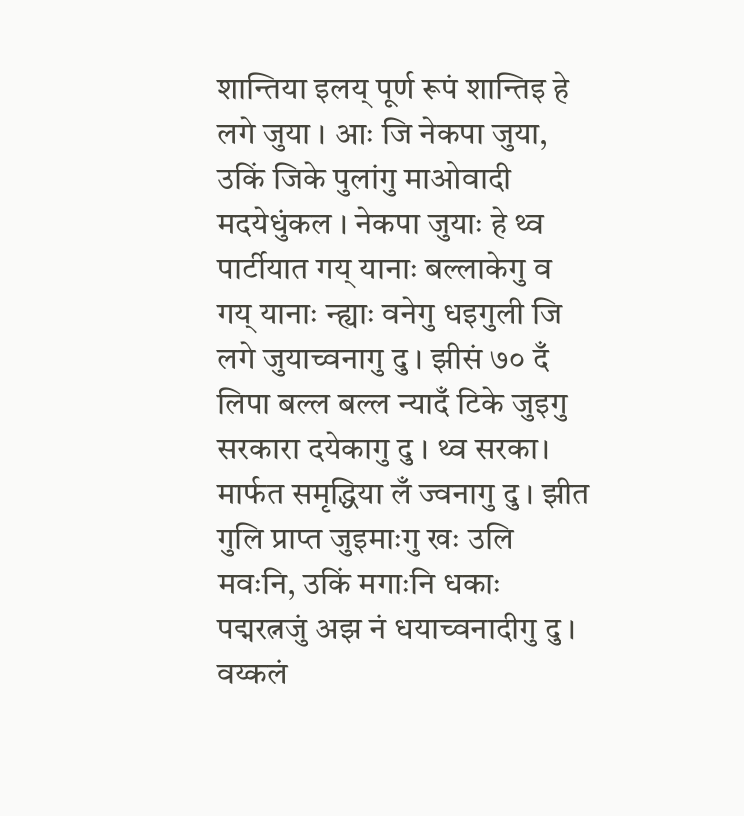शान्तिया इलय् पूर्ण रूपं शान्तिइ हे लगे जुया । आः जि नेकपा जुया, उकिं जिके पुलांगु माओवादी मदयेधुंकल । नेकपा जुयाः हे थ्व पार्टीयात गय् यानाः बल्लाकेगु व गय् यानाः न्ह्याः वनेगु धइगुली जि लगे जुयाच्वनागु दु । झीसं ७० दँ लिपा बल्ल बल्ल न्यादँ टिके जुइगु सरकारा दयेकागु दु । थ्व सरका। मार्फत समृद्धिया लँ ज्वनागु दु । झीत गुलि प्राप्त जुइमाःगु खः उलि मवःनि, उकिं मगाःनि धकाः पद्मरत्नजुं अझ नं धयाच्वनादीगु दु । वय्कलं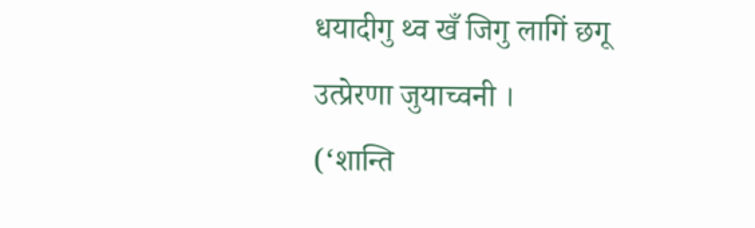धयादीगु थ्व खँ जिगु लागिं छगू उत्प्रेरणा जुयाच्वनी ।
(‘शान्ति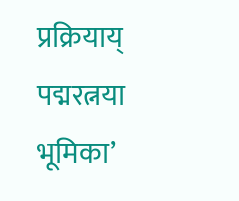प्रक्रियाय् पद्मरत्नया भूमिका’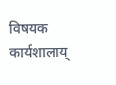विषयक कार्यशालाय्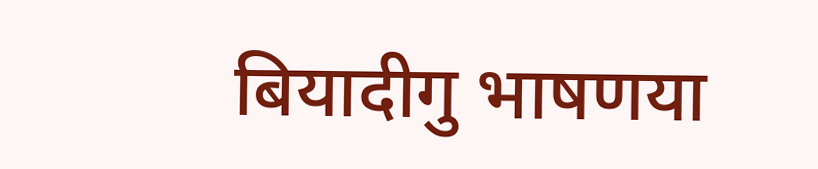बियादीगु भाषणया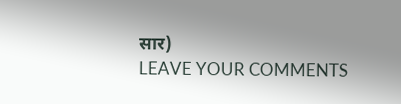सार)
LEAVE YOUR COMMENTS